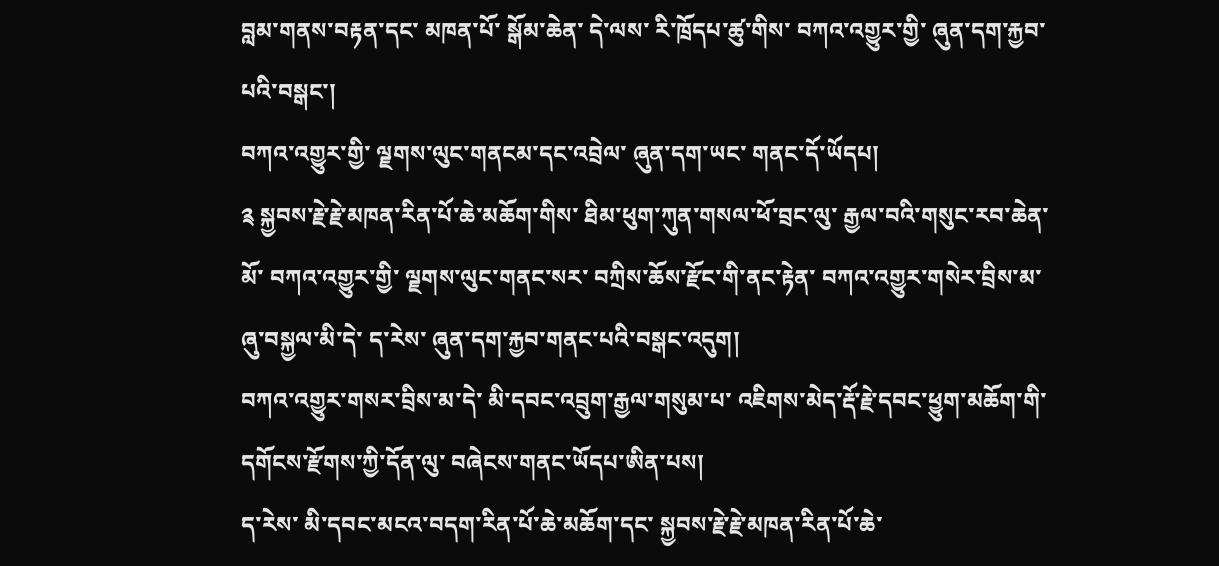བླམ་གནས་བརྟན་དང་ མཁན་པོ་ སྒོམ་ཆེན་ དེ་ལས་ རི་ཁྲོདཔ་ཚུ་གིས་ བཀའ་འགྱུར་གྱི་ ཞུན་དག་རྐྱབ་པའི་བསྒང་།
བཀའ་འགྱུར་གྱི་ ལྗགས་ལུང་གནངམ་དང་འབྲེལ་ ཞུན་དག་ཡང་ གནང་དོ་ཡོདཔ།
༉ སྐྱབས་རྗེ་རྗེ་མཁན་རིན་པོ་ཆེ་མཆོག་གིས་ ཐིམ་ཕུག་ཀུན་གསལ་ཕོ་བྲང་ལུ་ རྒྱལ་བའི་གསུང་རབ་ཆེན་མོ་ བཀའ་འགྱུར་གྱི་ ལྗགས་ལུང་གནང་སར་ བཀྲིས་ཆོས་རྫོང་གི་ནང་རྟེན་ བཀའ་འགྱུར་གསེར་བྲིས་མ་ ཞུ་བསྐྱལ་མི་དེ་ ད་རེས་ ཞུན་དག་རྐྱབ་གནང་པའི་བསྒང་འདུག།
བཀའ་འགྱུར་གསར་བྲིས་མ་དེ་ མི་དབང་འབྲུག་རྒྱལ་གསུམ་པ་ འཇིགས་མེད་རྡོ་རྗེ་དབང་ཕྱུག་མཆོག་གི་ དགོངས་རྫོགས་ཀྱི་དོན་ལུ་ བཞེངས་གནང་ཡོདཔ་ཨིན་པས།
ད་རེས་ མི་དབང་མངའ་བདག་རིན་པོ་ཆེ་མཆོག་དང་ སྐྱབས་རྗེ་རྗེ་མཁན་རིན་པོ་ཆེ་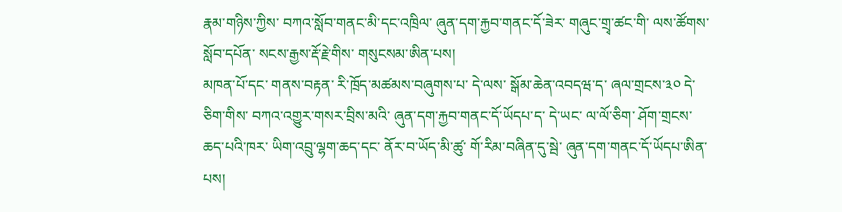རྣམ་གཉིས་ཀྱིས་ བཀའ་སློབ་གནང་མི་དང་འཁྲིལ་ ཞུན་དག་རྐྱབ་གནང་དོ་ཟེར་ གཞུང་གྲྭ་ཚང་གི་ ལས་ཚོགས་སློབ་དཔོན་ སངས་རྒྱས་རྡོ་རྗེ་གིས་ གསུངསམ་ཨིན་པས།
མཁན་པོ་དང་ གནས་བརྟན་ རི་ཁྲོད་མཚམས་བཞུགས་པ་ དེ་ལས་ སྒོམ་ཆེན་འབདཝ་ད་ ཞལ་གྲངས་༣༠ དེ་ཅིག་གིས་ བཀའ་འགྱུར་གསར་བྲིས་མའི་ ཞུན་དག་རྐྱབ་གནང་དོ་ཡོདཔ་ད་ དེ་ཡང་ ལ་ལོ་ཅིག་ ཤོག་གྲངས་ཆད་པའི་ཁར་ ཡིག་འབྲུ་ལྷག་ཆད་དང་ ནོར་བ་ཡོད་མི་ཚུ་ གོ་རིམ་བཞིན་དུ་སྦེ་ ཞུན་དག་གནང་དོ་ཡོདཔ་ཨིན་པས།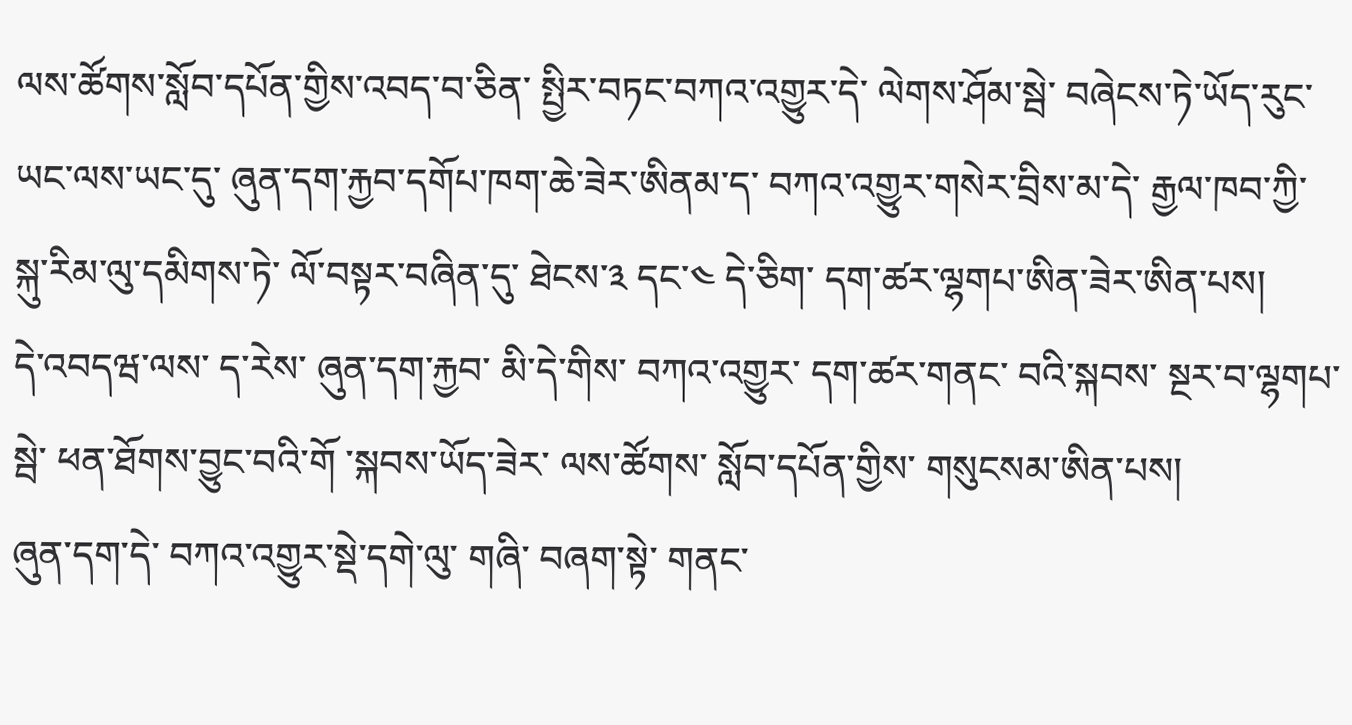ལས་ཚོགས་སློབ་དཔོན་གྱིས་འབད་བ་ཅིན་ སྤྱིར་བཏང་བཀའ་འགྱུར་དེ་ ལེགས་ཤོམ་སྦེ་ བཞེངས་ཏེ་ཡོད་རུང་ ཡང་ལས་ཡང་དུ་ ཞུན་དག་རྐྱབ་དགོཔ་ཁག་ཆེ་ཟེར་ཨིནམ་ད་ བཀའ་འགྱུར་གསེར་བྲིས་མ་དེ་ རྒྱལ་ཁབ་ཀྱི་ སྐུ་རིམ་ལུ་དམིགས་ཏེ་ ལོ་བསྟར་བཞིན་དུ་ ཐེངས་༣ དང་༤ དེ་ཅིག་ དག་ཚར་ལྷགཔ་ཨིན་ཟེར་ཨིན་པས།
དེ་འབདཝ་ལས་ ད་རེས་ ཞུན་དག་རྐྱབ་ མི་དེ་གིས་ བཀའ་འགྱུར་ དག་ཚར་གནང་ བའི་སྐབས་ སྔར་བ་ལྷགཔ་སྦེ་ ཕན་ཐོགས་བྱུང་བའི་གོ ་སྐབས་ཡོད་ཟེར་ ལས་ཚོགས་ སློབ་དཔོན་གྱིས་ གསུངསམ་ཨིན་པས།
ཞུན་དག་དེ་ བཀའ་འགྱུར་སྡེ་དགེ་ལུ་ གཞི་ བཞག་སྟེ་ གནང་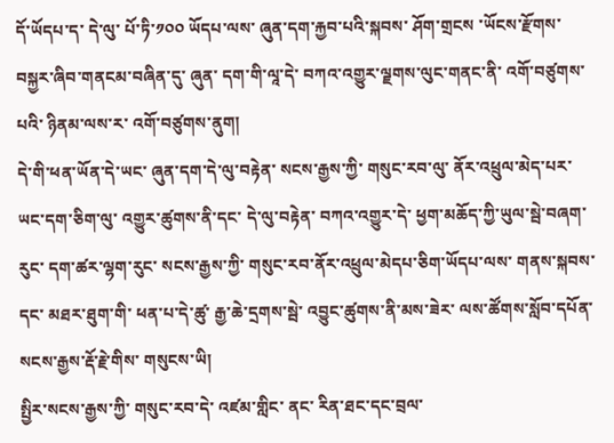དོ་ཡོདཔ་ད་ དེ་ལུ་ པོ་ཏི་༡༠༠ ཡོདཔ་ལས་ ཞུན་དག་རྐྱབ་པའི་སྐབས་ ཤོག་གྲངས ་ཡོངས་རྫོགས་ བསྐྱར་ཞིབ་གནངམ་བཞིན་དུ་ ཞུན་ དག་གི་ལཱ་དེ་ བཀའ་འགྱུར་ལྗགས་ལུང་གནང་ནི་ འགོ་བཙུགས་པའི་ ཉིནམ་ལས་ར་ འགོ་བཙུགས་ནུག།
དེ་གི་ཕན་ཡོན་དེ་ཡང་ ཞུན་དག་དེ་ལུ་བརྟེན་ སངས་རྒྱས་ཀྱི་ གསུང་རབ་ལུ་ ནོར་འཕྲུལ་མེད་པར་ ཡང་དག་ཅིག་ལུ་ འགྱུར་ཚུགས་ནི་དང་ དེ་ལུ་བརྟེན་ བཀའ་འགྱུར་དེ་ ཕྱག་མཆོད་ཀྱི་ཡུལ་སྦེ་བཞག་རུང་ དག་ཚར་ལྷག་རུང་ སངས་རྒྱས་ཀྱི་ གསུང་རབ་ནོར་འཕྲུལ་མེདཔ་ཅིག་ཡོདཔ་ལས་ གནས་སྐབས་དང་ མཐར་ཐུག་གི་ ཕན་པ་དེ་ཚུ་ རྒྱ་ཆེ་དྲགས་སྦེ་ འབྱུང་ཚུགས་ནི་མས་ཟེར་ ལས་ཚོགས་སློབ་དཔོན་ སངས་རྒྱས་རྡོ་རྗེ་གིས་ གསུངས་ཡི།
སྤྱིར་སངས་རྒྱས་ཀྱི་ གསུང་རབ་དེ་ འཛམ་གླིང་ ནང་ རིན་ཐང་དང་བྲལ་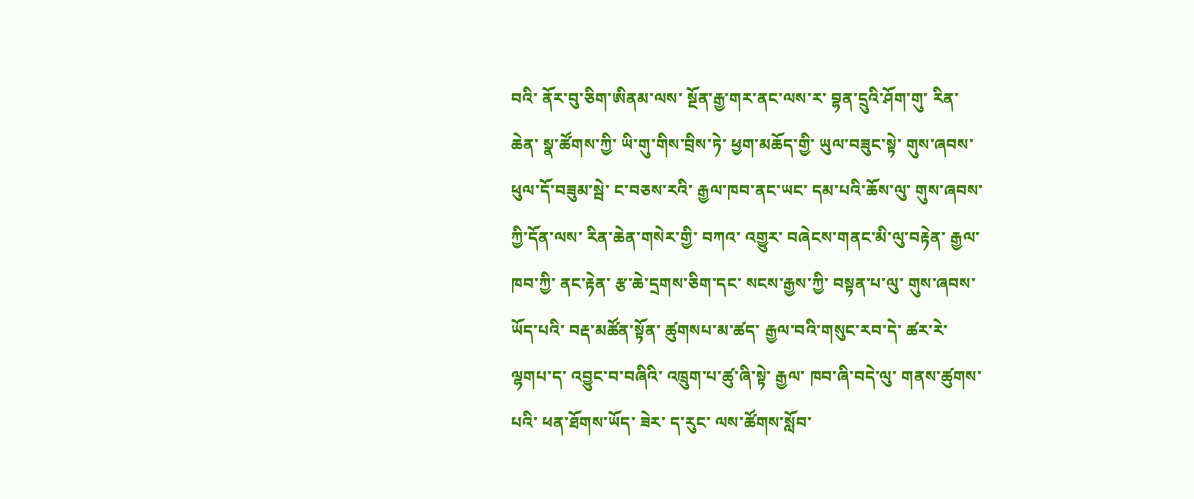བའི་ ནོར་བུ་ཅིག་ཨིནམ་ལས་ སྔོན་རྒྱ་གར་ནང་ལས་ར་ བྷན་དྲུའི་ཤོག་གུ་ རིན་ཆེན་ སྣ་ཚོགས་ཀྱི་ ཡི་གུ་གིས་བྲིས་ཏེ་ ཕྱག་མཆོད་གྱི་ ཡུལ་བཟུང་སྟེ་ གུས་ཞབས་ཕུལ་དོ་བཟུམ་སྦེ་ ང་བཅས་རའི་ རྒྱལ་ཁབ་ནང་ཡང་ དམ་པའི་ཆོས་ལུ་ གུས་ཞབས་ཀྱི་དོན་ལས་ རིན་ཆེན་གསེར་གྱི་ བཀའ་ འགྱུར་ བཞེངས་གནང་མི་ལུ་བརྟེན་ རྒྱལ་ཁབ་ཀྱི་ ནང་རྟེན་ རྩ་ཆེ་དྲགས་ཅིག་དང་ སངས་རྒྱས་ཀྱི་ བསྟན་པ་ལུ་ གུས་ཞབས་ཡོད་པའི་ བརྡ་མཚོན་སྟོན་ ཚུགསཔ་མ་ཚད་ རྒྱལ་བའི་གསུང་རབ་དེ་ ཚར་རེ་ ལྷགཔ་ད་ འབྱུང་བ་བཞིའི་ འཁྲུག་པ་ཚུ་ཞི་སྟེ་ རྒྱལ་ ཁབ་ཞི་བདེ་ལུ་ གནས་ཚུགས་པའི་ ཕན་ཐོགས་ཡོད་ ཟེར་ ད་རུང་ ལས་ཚོགས་སློབ་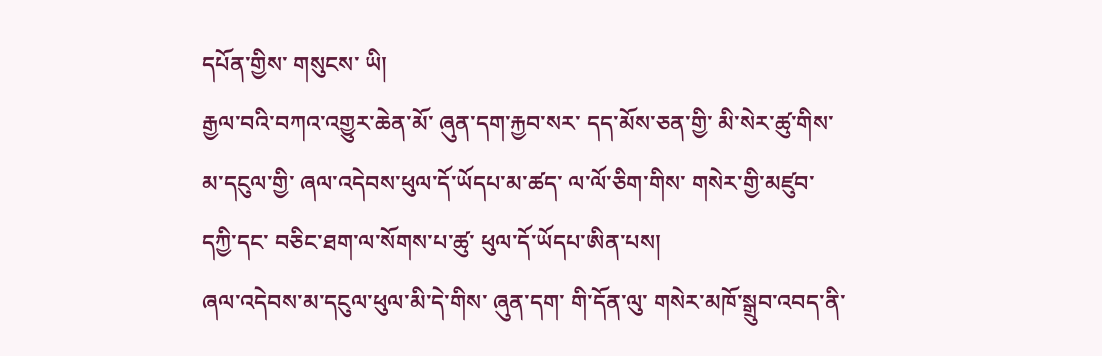དཔོན་གྱིས་ གསུངས་ ཡི།
རྒྱལ་བའི་བཀའ་འགྱུར་ཆེན་མོ་ ཞུན་དག་རྐྱབ་སར་ དད་མོས་ཅན་གྱི་ མི་སེར་ཚུ་གིས་ མ་དངུལ་གྱི་ ཞལ་འདེབས་ཕུལ་དོ་ཡོདཔ་མ་ཚད་ ལ་ལོ་ཅིག་གིས་ གསེར་གྱི་མཛུབ་དཀྱི་དང་ བཅིང་ཐག་ལ་སོགས་པ་ཚུ་ ཕུལ་དོ་ཡོདཔ་ཨིན་པས།
ཞལ་འདེབས་མ་དངུལ་ཕུལ་མི་དེ་གིས་ ཞུན་དག་ གི་དོན་ལུ་ གསེར་མཁོ་སྒྲུབ་འབད་ནི་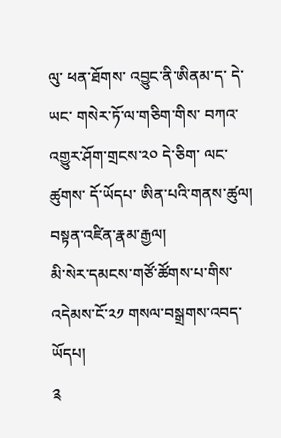ལུ་ ཕན་ཐོགས་ འབྱུང་ནི་ཨིནམ་ད་ དེ་ཡང་ གསེར་ཏོ་ལ་གཅིག་གིས་ བཀའ་འགྱུར་ཤོག་གྲངས་༢༠ དེ་ཅིག་ ལང་ཚུགས་ དོ་ཡོདཔ་ ཨིན་པའི་གནས་ཚུལ།
བསྟན་འཛིན་རྣམ་རྒྱལ།
མི་སེར་དམངས་གཙོ་ཚོགས་པ་གིས་ འདེམས་ངོ་༢༡ གསལ་བསྒྲགས་འབད་ཡོདཔ།
༉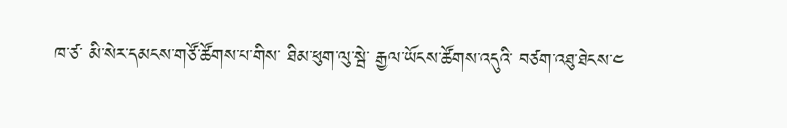ཁ་ཙ་ མི་སེར་དམངས་གཙོ་ཚོགས་པ་གིས་ ཐིམ་ཕུག་ལུ་སྦེ་ རྒྱལ་ཡོངས་ཚོགས་འདུའི་ བཙག་འཐུ་ཐེངས་༤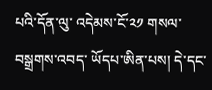པའི་དོན་ལུ་ འདེམས་ངོ་༢༡ གསལ་བསྒྲགས་འབད་ ཡོདཔ་ཨིན་པས། དེ་དང་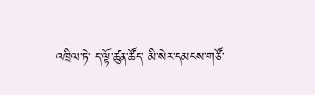འཁྲིལ་ཏེ་ ད་ལྟོ་ཚུན་ཚོད་ མི་སེར་དམངས་གཙོ་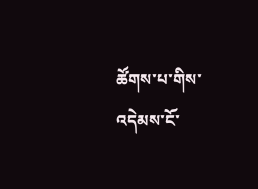ཚོགས་པ་གིས་ འདེམས་ངོ་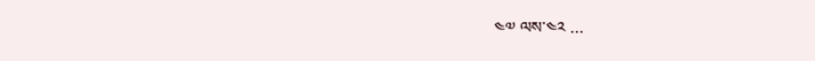༤༧ ལས་༤༢ …